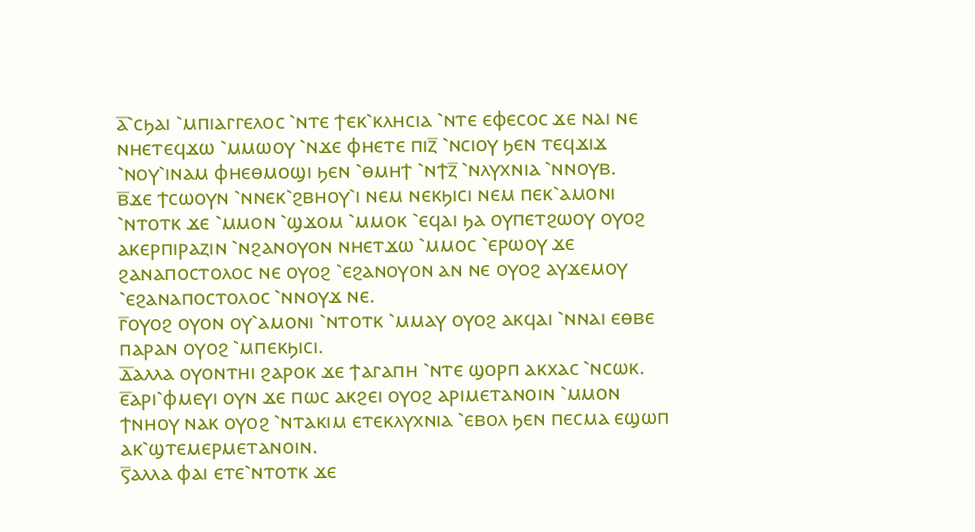ⲁ̅⳿ⲥϧⲁⲓ ⳿ⲙⲡⲓⲁⲅⲅⲉⲗⲟⲥ ⳿ⲛⲧⲉ ϯⲉⲕ⳿ⲕⲗⲏⲥⲓⲁ ⳿ⲛⲧⲉ ⲉⲫⲉⲥⲟⲥ ϫⲉ ⲛⲁⲓ ⲛⲉ ⲛⲏⲉⲧⲉϥϫⲱ ⳿ⲙⲙⲱⲟⲩ ⳿ⲛϫⲉ ⲫⲏⲉⲧⲉ ⲡⲓⲍ̅ ⳿ⲛⲥⲓⲟⲩ ϧⲉⲛ ⲧⲉϥϫⲓϫ ⳿ⲛⲟⲩ⳿ⲓⲛⲁⲙ ⲫⲏⲉⲑⲙⲟϣⲓ ϧⲉⲛ ⳿ⲑⲙⲏϯ ⳿ⲛϯⲍ̅ ⳿ⲛⲗⲩⲭⲛⲓⲁ ⳿ⲛⲛⲟⲩⲃ.
ⲃ̅ϫⲉ ϯⲥⲱⲟⲩⲛ ⳿ⲛⲛⲉⲕ⳿ϩⲃⲏⲟⲩ⳿ⲓ ⲛⲉⲙ ⲛⲉⲕϧⲓⲥⲓ ⲛⲉⲙ ⲡⲉⲕ⳿ⲁⲙⲟⲛⲓ ⳿ⲛⲧⲟⲧⲕ ϫⲉ ⳿ⲙⲙⲟⲛ ⳿ϣϫⲟⲙ ⳿ⲙⲙⲟⲕ ⳿ⲉϥⲁⲓ ϧⲁ ⲟⲩⲡⲉⲧϩⲱⲟⲩ ⲟⲩⲟϩ ⲁⲕⲉⲣⲡⲓⲣⲁⲍⲓⲛ ⳿ⲛϩⲁⲛⲟⲩⲟⲛ ⲛⲏⲉⲧϫⲱ ⳿ⲙⲙⲟⲥ ⳿ⲉⲣⲱⲟⲩ ϫⲉ ϩⲁⲛⲁⲡⲟⲥⲧⲟⲗⲟⲥ ⲛⲉ ⲟⲩⲟϩ ⳿ⲉϩⲁⲛⲟⲩⲟⲛ ⲁⲛ ⲛⲉ ⲟⲩⲟϩ ⲁⲩϫⲉⲙⲟⲩ ⳿ⲉϩⲁⲛⲁⲡⲟⲥⲧⲟⲗⲟⲥ ⳿ⲛⲛⲟⲩϫ ⲛⲉ.
ⲅ̅ⲟⲩⲟϩ ⲟⲩⲟⲛ ⲟⲩ⳿ⲁⲙⲟⲛⲓ ⳿ⲛⲧⲟⲧⲕ ⳿ⲙⲙⲁⲩ ⲟⲩⲟϩ ⲁⲕϥⲁⲓ ⳿ⲛⲛⲁⲓ ⲉⲑⲃⲉ ⲡⲁⲣⲁⲛ ⲟⲩⲟϩ ⳿ⲙⲡⲉⲕϧⲓⲥⲓ.
ⲇ̅ⲁⲗⲗⲁ ⲟⲩⲟⲛⲧⲏⲓ ϩⲁⲣⲟⲕ ϫⲉ ϯⲁⲅⲁⲡⲏ ⳿ⲛⲧⲉ ϣⲟⲣⲡ ⲁⲕⲭⲁⲥ ⳿ⲛⲥⲱⲕ.
ⲉ̅ⲁⲣⲓ⳿ⲫⲙⲉⲩⲓ ⲟⲩⲛ ϫⲉ ⲡⲱⲥ ⲁⲕϩⲉⲓ ⲟⲩⲟϩ ⲁⲣⲓⲙⲉⲧⲁⲛⲟⲓⲛ ⳿ⲙⲙⲟⲛ ϯⲛⲏⲟⲩ ⲛⲁⲕ ⲟⲩⲟϩ ⳿ⲛⲧⲁⲕⲓⲙ ⲉⲧⲉⲕⲗⲩⲭⲛⲓⲁ ⳿ⲉⲃⲟⲗ ϧⲉⲛ ⲡⲉⲥⲙⲁ ⲉϣⲱⲡ ⲁⲕ⳿ϣⲧⲉⲙⲉⲣⲙⲉⲧⲁⲛⲟⲓⲛ.
ⲋ̅ⲁⲗⲗⲁ ⲫⲁⲓ ⲉⲧⲉ⳿ⲛⲧⲟⲧⲕ ϫⲉ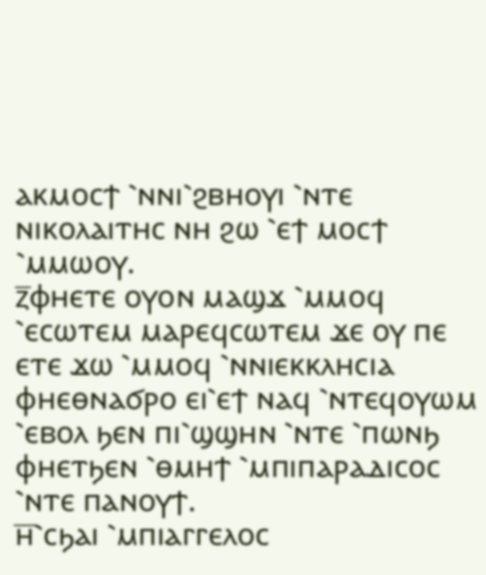ⲁⲕⲙⲟⲥϯ ⳿ⲛⲛⲓ⳿ϩⲃⲏⲟⲩⲓ ⳿ⲛⲧⲉ ⲛⲓⲕⲟⲗⲁⲓⲧⲏⲥ ⲛⲏ ϩⲱ ⳿ⲉϯ ⲙⲟⲥϯ ⳿ⲙⲙⲱⲟⲩ.
ⲍ̅ⲫⲏⲉⲧⲉ ⲟⲩⲟⲛ ⲙⲁϣϫ ⳿ⲙⲙⲟϥ ⳿ⲉⲥⲱⲧⲉⲙ ⲙⲁⲣⲉϥⲥⲱⲧⲉⲙ ϫⲉ ⲟⲩ ⲡⲉ ⲉⲧⲉ ϫⲱ ⳿ⲙⲙⲟϥ ⳿ⲛⲛⲓⲉⲕⲕⲗⲏⲥⲓⲁ ⲫⲏⲉⲑⲛⲁϭⲣⲟ ⲉⲓ⳿ⲉϯ ⲛⲁϥ ⳿ⲛⲧⲉϥⲟⲩⲱⲙ ⳿ⲉⲃⲟⲗ ϧⲉⲛ ⲡⲓ⳿ϣϣⲏⲛ ⳿ⲛⲧⲉ ⳿ⲡⲱⲛϧ ⲫⲏⲉⲧϧⲉⲛ ⳿ⲑⲙⲏϯ ⳿ⲙⲡⲓⲡⲁⲣⲁⲇⲓⲥⲟⲥ ⳿ⲛⲧⲉ ⲡⲁⲛⲟⲩϯ.
ⲏ̅⳿ⲥϧⲁⲓ ⳿ⲙⲡⲓⲁⲅⲅⲉⲗⲟⲥ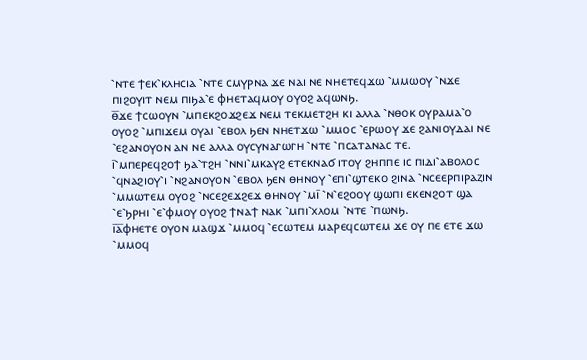⳿ⲛⲧⲉ ϯⲉⲕ⳿ⲕⲗⲏⲥⲓⲁ ⳿ⲛⲧⲉ ⲥⲙⲩⲣⲛⲁ ϫⲉ ⲛⲁⲓ ⲛⲉ ⲛⲏⲉⲧⲉϥϫⲱ ⳿ⲙⲙⲱⲟⲩ ⳿ⲛϫⲉ ⲡⲓϩⲟⲩⲓⲧ ⲛⲉⲙ ⲡⲓϧⲁ⳿ⲉ ⲫⲏⲉⲧⲁϥⲙⲟⲩ ⲟⲩⲟϩ ⲁϥⲱⲛϧ.
ⲑ̅ϫⲉ ϯⲥⲱⲟⲩⲛ ⳿ⲙⲡⲉⲕϩⲟϫϩⲉϫ ⲛⲉⲙ ⲧⲉⲕⲙⲉⲧϩⲏ ⲕⲓ ⲁⲗⲗⲁ ⳿ⲛⲑⲟⲕ ⲟⲩⲣⲁⲙⲁ⳿ⲟ ⲟⲩⲟϩ ⳿ⲙⲡⲓϫⲉⲙ ⲟⲩⲁⲓ ⳿ⲉⲃⲟⲗ ϧⲉⲛ ⲛⲏⲉⲧϫⲱ ⳿ⲙⲙⲟⲥ ⳿ⲉⲣⲱⲟⲩ ϫⲉ ϩⲁⲛⲓⲟⲩⲇⲁⲓ ⲛⲉ ⳿ⲉϩⲁⲛⲟⲩⲟⲛ ⲁⲛ ⲛⲉ ⲁⲗⲗⲁ ⲟⲩⲥⲩⲛⲁⲅⲱⲅⲏ ⳿ⲛⲧⲉ ⳿ⲡⲥⲁⲧⲁⲛⲁⲥ ⲧⲉ.
ⲓ̅⳿ⲙⲡⲉⲣⲉϥϩⲟϯ ϧⲁ⳿ⲧϩⲏ ⳿ⲛⲛⲓ⳿ⲙⲕⲁⲩϩ ⲉⲧⲉⲕⲛⲁϭ ⲓⲧⲟⲩ ϩⲏⲡⲡⲉ ⲓⲥ ⲡⲓⲇⲓ⳿ⲁⲃⲟⲗⲟⲥ ⳿ϥⲛⲁϩⲓⲟⲩ⳿ⲓ ⳿ⲛϩⲁⲛⲟⲩⲟⲛ ⳿ⲉⲃⲟⲗ ϧⲉⲛ ⲑⲏⲛⲟⲩ ⳿ⲉⲡⲓ⳿ϣⲧⲉⲕⲟ ϩⲓⲛⲁ ⳿ⲛⲥⲉⲉⲣⲡⲓⲣⲁⲍⲓⲛ ⳿ⲙⲙⲱⲧⲉⲙ ⲟⲩⲟϩ ⳿ⲛⲥⲉϩⲉϫϩⲉϫ ⲑⲏⲛⲟⲩ ⳿ⲙⲓ̅ ⳿ⲛ⳿ⲉϩⲟⲟⲩ ϣⲱⲡⲓ ⲉⲕⲉⲛϩⲟⲧ ϣⲁ ⳿ⲉ⳿ϧⲣⲏⲓ ⳿ⲉ⳿ⲫⲙⲟⲩ ⲟⲩⲟϩ ϯⲛⲁϯ ⲛⲁⲕ ⳿ⲙⲡⲓ⳿ⲭⲗⲟⲙ ⳿ⲛⲧⲉ ⳿ⲡⲱⲛϧ.
ⲓ̅ⲁ̅ⲫⲏⲉⲧⲉ ⲟⲩⲟⲛ ⲙⲁϣϫ ⳿ⲙⲙⲟϥ ⳿ⲉⲥⲱⲧⲉⲙ ⲙⲁⲣⲉϥⲥⲱⲧⲉⲙ ϫⲉ ⲟⲩ ⲡⲉ ⲉⲧⲉ ϫⲱ ⳿ⲙⲙⲟϥ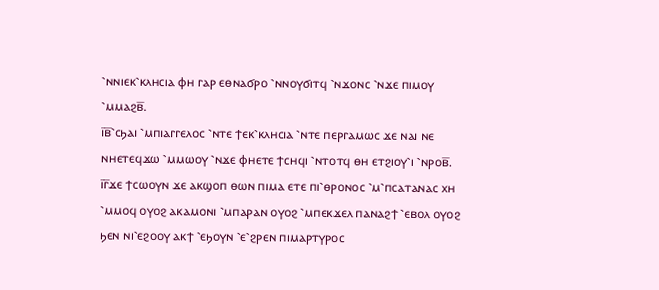⳿ⲛⲛⲓⲉⲕ⳿ⲕⲗⲏⲥⲓⲁ ⲫⲏ ⲅⲁⲣ ⲉⲑⲛⲁϭⲣⲟ ⳿ⲛⲛⲟⲩϭⲓⲧϥ ⳿ⲛϫⲟⲛⲥ ⳿ⲛϫⲉ ⲡⲓⲙⲟⲩ ⳿ⲙⲙⲁϩⲃ̅.
ⲓ̅ⲃ̅⳿ⲥϧⲁⲓ ⳿ⲙⲡⲓⲁⲅⲅⲉⲗⲟⲥ ⳿ⲛⲧⲉ ϯⲉⲕ⳿ⲕⲗⲏⲥⲓⲁ ⳿ⲛⲧⲉ ⲡⲉⲣⲅⲁⲙⲱⲥ ϫⲉ ⲛⲁⲓ ⲛⲉ ⲛⲏⲉⲧⲉϥϫⲱ ⳿ⲙⲙⲱⲟⲩ ⳿ⲛϫⲉ ⲫⲏⲉⲧⲉ ϯⲥⲏϥⲓ ⳿ⲛⲧⲟⲧϥ ⲑⲏ ⲉⲧϩⲓⲟⲩ⳿ⲓ ⳿ⲛⲣⲟⲃ̅.
ⲓ̅ⲅ̅ϫⲉ ϯⲥⲱⲟⲩⲛ ϫⲉ ⲁⲕϣⲟⲡ ⲑⲱⲛ ⲡⲓⲙⲁ ⲉⲧⲉ ⲡⲓ⳿ⲑⲣⲟⲛⲟⲥ ⳿ⲙ⳿ⲡⲥⲁⲧⲁⲛⲁⲥ ⲭⲏ ⳿ⲙⲙⲟϥ ⲟⲩⲟϩ ⲁⲕⲁⲙⲟⲛⲓ ⳿ⲙⲡⲁⲣⲁⲛ ⲟⲩⲟϩ ⳿ⲙⲡⲉⲕϫⲉⲗ ⲡⲁⲛⲁϩϯ ⳿ⲉⲃⲟⲗ ⲟⲩⲟϩ ϧⲉⲛ ⲛⲓ⳿ⲉϩⲟⲟⲩ ⲁⲕϯ ⳿ⲉϧⲟⲩⲛ ⳿ⲉ⳿ϩⲣⲉⲛ ⲡⲓⲙⲁⲣⲧⲩⲣⲟⲥ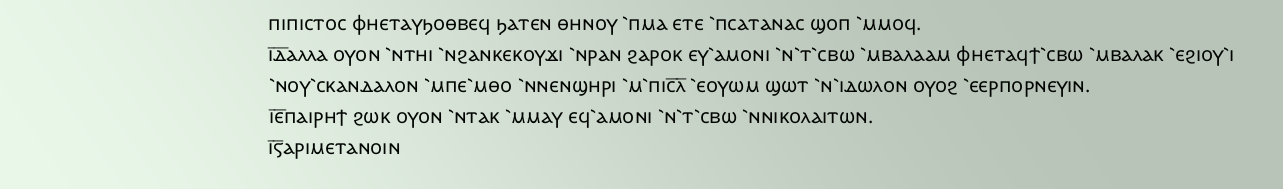ⲡⲓⲡⲓⲥⲧⲟⲥ ⲫⲏⲉⲧⲁⲩϧⲟⲑⲃⲉϥ ϧⲁⲧⲉⲛ ⲑⲏⲛⲟⲩ ⳿ⲡⲙⲁ ⲉⲧⲉ ⳿ⲡⲥⲁⲧⲁⲛⲁⲥ ϣⲟⲡ ⳿ⲙⲙⲟϥ.
ⲓ̅ⲇ̅ⲁⲗⲗⲁ ⲟⲩⲟⲛ ⳿ⲛⲧⲏⲓ ⳿ⲛϩⲁⲛⲕⲉⲕⲟⲩϫⲓ ⳿ⲛⲣⲁⲛ ϩⲁⲣⲟⲕ ⲉⲩ⳿ⲁⲙⲟⲛⲓ ⳿ⲛ⳿ⲧ⳿ⲥⲃⲱ ⳿ⲙⲃⲁⲗⲁⲁⲙ ⲫⲏⲉⲧⲁϥϯ⳿ⲥⲃⲱ ⳿ⲙⲃⲁⲗⲁⲕ ⳿ⲉϩⲓⲟⲩ⳿ⲓ ⳿ⲛⲟⲩ⳿ⲥⲕⲁⲛⲇⲁⲗⲟⲛ ⳿ⲙⲡⲉ⳿ⲙⲑⲟ ⳿ⲛⲛⲉⲛϣⲏⲣⲓ ⳿ⲙ⳿ⲡⲓⲥ̅ⲗ̅ ⳿ⲉⲟⲩⲱⲙ ϣⲱⲧ ⳿ⲛ⳿ⲓⲇⲱⲗⲟⲛ ⲟⲩⲟϩ ⳿ⲉⲉⲣⲡⲟⲣⲛⲉⲩⲓⲛ.
ⲓ̅ⲉ̅ⲡⲁⲓⲣⲏϯ ϩⲱⲕ ⲟⲩⲟⲛ ⳿ⲛⲧⲁⲕ ⳿ⲙⲙⲁⲩ ⲉϥ⳿ⲁⲙⲟⲛⲓ ⳿ⲛ⳿ⲧ⳿ⲥⲃⲱ ⳿ⲛⲛⲓⲕⲟⲗⲁⲓⲧⲱⲛ.
ⲓ̅ⲋ̅ⲁⲣⲓⲙⲉⲧⲁⲛⲟⲓⲛ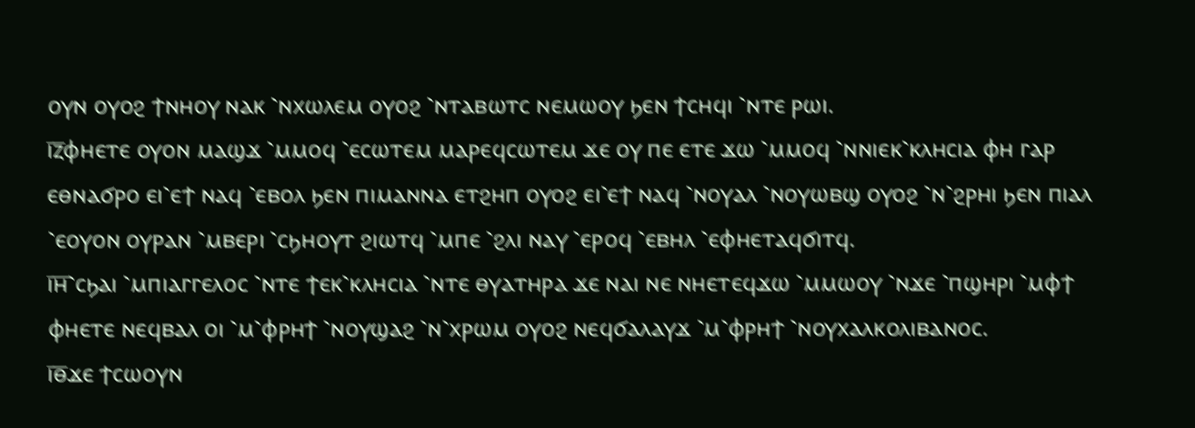ⲟⲩⲛ ⲟⲩⲟϩ ϯⲛⲏⲟⲩ ⲛⲁⲕ ⳿ⲛⲭⲱⲗⲉⲙ ⲟⲩⲟϩ ⳿ⲛⲧⲁⲃⲱⲧⲥ ⲛⲉⲙⲱⲟⲩ ϧⲉⲛ ϯⲥⲏϥⲓ ⳿ⲛⲧⲉ ⲣⲱⲓ.
ⲓ̅ⲍ̅ⲫⲏⲉⲧⲉ ⲟⲩⲟⲛ ⲙⲁϣϫ ⳿ⲙⲙⲟϥ ⳿ⲉⲥⲱⲧⲉⲙ ⲙⲁⲣⲉϥⲥⲱⲧⲉⲙ ϫⲉ ⲟⲩ ⲡⲉ ⲉⲧⲉ ϫⲱ ⳿ⲙⲙⲟϥ ⳿ⲛⲛⲓⲉⲕ⳿ⲕⲗⲏⲥⲓⲁ ⲫⲏ ⲅⲁⲣ ⲉⲑⲛⲁϭⲣⲟ ⲉⲓ⳿ⲉϯ ⲛⲁϥ ⳿ⲉⲃⲟⲗ ϧⲉⲛ ⲡⲓⲙⲁⲛⲛⲁ ⲉⲧϩⲏⲡ ⲟⲩⲟϩ ⲉⲓ⳿ⲉϯ ⲛⲁϥ ⳿ⲛⲟⲩⲁⲗ ⳿ⲛⲟⲩⲱⲃϣ ⲟⲩⲟϩ ⳿ⲛ⳿ϩⲣⲏⲓ ϧⲉⲛ ⲡⲓⲁⲗ ⳿ⲉⲟⲩⲟⲛ ⲟⲩⲣⲁⲛ ⳿ⲙⲃⲉⲣⲓ ⳿ⲥϧⲏⲟⲩⲧ ϩⲓⲱⲧϥ ⳿ⲙⲡⲉ ⳿ϩⲗⲓ ⲛⲁⲩ ⳿ⲉⲣⲟϥ ⳿ⲉⲃⲏⲗ ⳿ⲉⲫⲏⲉⲧⲁϥϭⲓⲧϥ.
ⲓ̅ⲏ̅⳿ⲥϧⲁⲓ ⳿ⲙⲡⲓⲁⲅⲅⲉⲗⲟⲥ ⳿ⲛⲧⲉ ϯⲉⲕ⳿ⲕⲗⲏⲥⲓⲁ ⳿ⲛⲧⲉ ⲑⲩⲁⲧⲏⲣⲁ ϫⲉ ⲛⲁⲓ ⲛⲉ ⲛⲏⲉⲧⲉϥϫⲱ ⳿ⲙⲙⲱⲟⲩ ⳿ⲛϫⲉ ⳿ⲡϣⲏⲣⲓ ⳿ⲙⲫϯ ⲫⲏⲉⲧⲉ ⲛⲉϥⲃⲁⲗ ⲟⲓ ⳿ⲙ⳿ⲫⲣⲏϯ ⳿ⲛⲟⲩϣⲁϩ ⳿ⲛ⳿ⲭⲣⲱⲙ ⲟⲩⲟϩ ⲛⲉϥϭⲁⲗⲁⲩϫ ⳿ⲙ⳿ⲫⲣⲏϯ ⳿ⲛⲟⲩⲭⲁⲗⲕⲟⲗⲓⲃⲁⲛⲟⲥ.
ⲓ̅ⲑ̅ϫⲉ ϯⲥⲱⲟⲩⲛ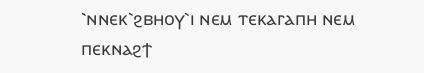⳿ⲛⲛⲉⲕ⳿ϩⲃⲏⲟⲩ⳿ⲓ ⲛⲉⲙ ⲧⲉⲕⲁⲅⲁⲡⲏ ⲛⲉⲙ ⲡⲉⲕⲛⲁϩϯ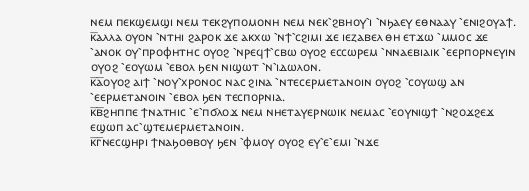ⲛⲉⲙ ⲡⲉⲕϣⲉⲙϣⲓ ⲛⲉⲙ ⲧⲉⲕϩⲩⲡⲟⲙⲟⲛⲏ ⲛⲉⲙ ⲛⲉⲕ⳿ϩⲃⲏⲟⲩ⳿ⲓ ⳿ⲛϧⲁⲉⲩ ⲉⲑⲛⲁⲁⲩ ⳿ⲉⲛⲓϩⲟⲩⲁϯ.
ⲕ̅ⲁⲗⲗⲁ ⲟⲩⲟⲛ ⳿ⲛⲧⲏⲓ ϩⲁⲣⲟⲕ ϫⲉ ⲁⲕⲭⲱ ⳿ⲛϯ⳿ⲥϩⲓⲙⲓ ϫⲉ ⲓⲉⲍⲁⲃⲉⲗ ⲑⲏ ⲉⲧϫⲱ ⳿ⲙⲙⲟⲥ ϫⲉ ⳿ⲁⲛⲟⲕ ⲟⲩ⳿ⲡⲣⲟⲫⲏⲧⲏⲥ ⲟⲩⲟϩ ⳿ⲛⲣⲉϥϯ⳿ⲥⲃⲱ ⲟⲩⲟϩ ⲉⲥⲥⲱⲣⲉⲙ ⳿ⲛⲛⲁⲉⲃⲓⲁⲓⲕ ⳿ⲉⲉⲣⲡⲟⲣⲛⲉⲩⲓⲛ ⲟⲩⲟϩ ⳿ⲉⲟⲩⲱⲙ ⳿ⲉⲃⲟⲗ ϧⲉⲛ ⲛⲓϣⲱⲧ ⳿ⲛ⳿ⲓⲇⲱⲗⲟⲛ.
ⲕ̅ⲁ̅ⲟⲩⲟϩ ⲁⲓϯ ⳿ⲛⲟⲩ⳿ⲭⲣⲟⲛⲟⲥ ⲛⲁⲥ ϩⲓⲛⲁ ⳿ⲛⲧⲉⲥⲉⲣⲙⲉⲧⲁⲛⲟⲓⲛ ⲟⲩⲟϩ ⳿ⲥⲟⲩⲱϣ ⲁⲛ ⳿ⲉⲉⲣⲙⲉⲧⲁⲛⲟⲓⲛ ⳿ⲉⲃⲟⲗ ϧⲉⲛ ⲧⲉⲥⲡⲟⲣⲛⲓⲁ.
ⲕ̅ⲃ̅ϩⲏⲡⲡⲉ ϯⲛⲁⲧⲏⲓⲥ ⳿ⲉ⳿ⲡϭⲗⲟϫ ⲛⲉⲙ ⲛⲏⲉⲧⲁⲩⲉⲣⲛⲱⲓⲕ ⲛⲉⲙⲁⲥ ⳿ⲉⲟⲩⲛⲓϣϯ ⳿ⲛϩⲟϫϩⲉϫ ⲉϣⲱⲡ ⲁⲥ⳿ϣⲧⲉⲙⲉⲣⲙⲉⲧⲁⲛⲟⲓⲛ.
ⲕ̅ⲅ̅ⲛⲉⲥϣⲏⲣⲓ ϯⲛⲁϧⲟⲑⲃⲟⲩ ϧⲉⲛ ⳿ⲫⲙⲟⲩ ⲟⲩⲟϩ ⲉⲩ⳿ⲉ⳿ⲉⲙⲓ ⳿ⲛϫⲉ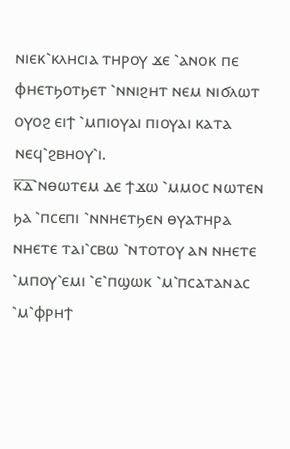ⲛⲓⲉⲕ⳿ⲕⲗⲏⲥⲓⲁ ⲧⲏⲣⲟⲩ ϫⲉ ⳿ⲁⲛⲟⲕ ⲡⲉ ⲫⲏⲉⲧϧⲟⲧϧⲉⲧ ⳿ⲛⲛⲓϩⲏⲧ ⲛⲉⲙ ⲛⲓϭⲗⲱⲧ ⲟⲩⲟϩ ⲉⲓϯ ⳿ⲙⲡⲓⲟⲩⲁⲓ ⲡⲓⲟⲩⲁⲓ ⲕⲁⲧⲁ ⲛⲉϥ⳿ϩⲃⲏⲟⲩ⳿ⲓ.
ⲕ̅ⲇ̅⳿ⲛⲑⲱⲧⲉⲙ ⲇⲉ ϯϫⲱ ⳿ⲙⲙⲟⲥ ⲛⲱⲧⲉⲛ ϧⲁ ⳿ⲡⲥⲉⲡⲓ ⳿ⲛⲛⲏⲉⲧϧⲉⲛ ⲑⲩⲁⲧⲏⲣⲁ ⲛⲏⲉⲧⲉ ⲧⲁⲓ⳿ⲥⲃⲱ ⳿ⲛⲧⲟⲧⲟⲩ ⲁⲛ ⲛⲏⲉⲧⲉ ⳿ⲙⲡⲟⲩ⳿ⲉⲙⲓ ⳿ⲉ⳿ⲡϣⲱⲕ ⳿ⲙ⳿ⲡⲥⲁⲧⲁⲛⲁⲥ ⳿ⲙ⳿ⲫⲣⲏϯ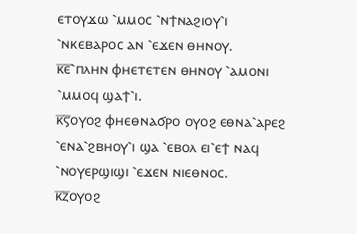ⲉⲧⲟⲩϫⲱ ⳿ⲙⲙⲟⲥ ⳿ⲛϯⲛⲁϩⲓⲟⲩ⳿ⲓ ⳿ⲛⲕⲉⲃⲁⲣⲟⲥ ⲁⲛ ⳿ⲉϫⲉⲛ ⲑⲏⲛⲟⲩ.
ⲕ̅ⲉ̅⳿ⲡⲗⲏⲛ ⲫⲏⲉⲧⲉⲧⲉⲛ ⲑⲏⲛⲟⲩ ⳿ⲁⲙⲟⲛⲓ ⳿ⲙⲙⲟϥ ϣⲁϯ⳿ⲓ.
ⲕ̅ⲋ̅ⲟⲩⲟϩ ⲫⲏⲉⲑⲛⲁϭⲣⲟ ⲟⲩⲟϩ ⲉⲑⲛⲁ⳿ⲁⲣⲉϩ ⳿ⲉⲛⲁ⳿ϩⲃⲏⲟⲩ⳿ⲓ ϣⲁ ⳿ⲉⲃⲟⲗ ⲉⲓ⳿ⲉϯ ⲛⲁϥ ⳿ⲛⲟⲩⲉⲣϣⲓϣⲓ ⳿ⲉϫⲉⲛ ⲛⲓⲉⲑⲛⲟⲥ.
ⲕ̅ⲍ̅ⲟⲩⲟϩ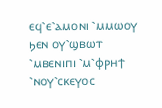ⲉϥ⳿ⲉ⳿ⲁⲙⲟⲛⲓ ⳿ⲙⲙⲱⲟⲩ ϧⲉⲛ ⲟⲩ⳿ϣⲃⲱⲧ ⳿ⲙⲃⲉⲛⲓⲡⲓ ⳿ⲙ⳿ⲫⲣⲏϯ ⳿ⲛⲟⲩ⳿ⲥⲕⲉⲩⲟⲥ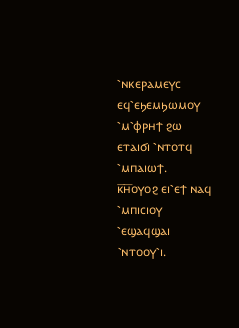⳿ⲛⲕⲉⲣⲁⲙⲉⲩⲥ ⲉϥ⳿ⲉϧⲉⲙϧⲱⲙⲟⲩ ⳿ⲙ⳿ⲫⲣⲏϯ ϩⲱ ⲉⲧⲁⲓϭⲓ ⳿ⲛⲧⲟⲧϥ ⳿ⲙⲡⲁⲓⲱϯ.
ⲕ̅ⲏ̅ⲟⲩⲟϩ ⲉⲓ⳿ⲉϯ ⲛⲁϥ ⳿ⲙⲡⲓⲥⲓⲟⲩ ⳿ⲉϣⲁϥϣⲁⲓ ⳿ⲛⲧⲟⲟⲩ⳿ⲓ.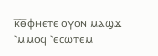ⲕ̅ⲑ̅ⲫⲏⲉⲧⲉ ⲟⲩⲟⲛ ⲙⲁϣϫ ⳿ⲙⲙⲟϥ ⳿ⲉⲥⲱⲧⲉⲙ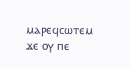ⲙⲁⲣⲉϥⲥⲱⲧⲉⲙ ϫⲉ ⲟⲩ ⲡⲉ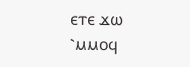ⲉⲧⲉ ϫⲱ ⳿ⲙⲙⲟϥ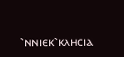⳿ⲛⲛⲓⲉⲕ⳿ⲕⲗⲏⲥⲓⲁ